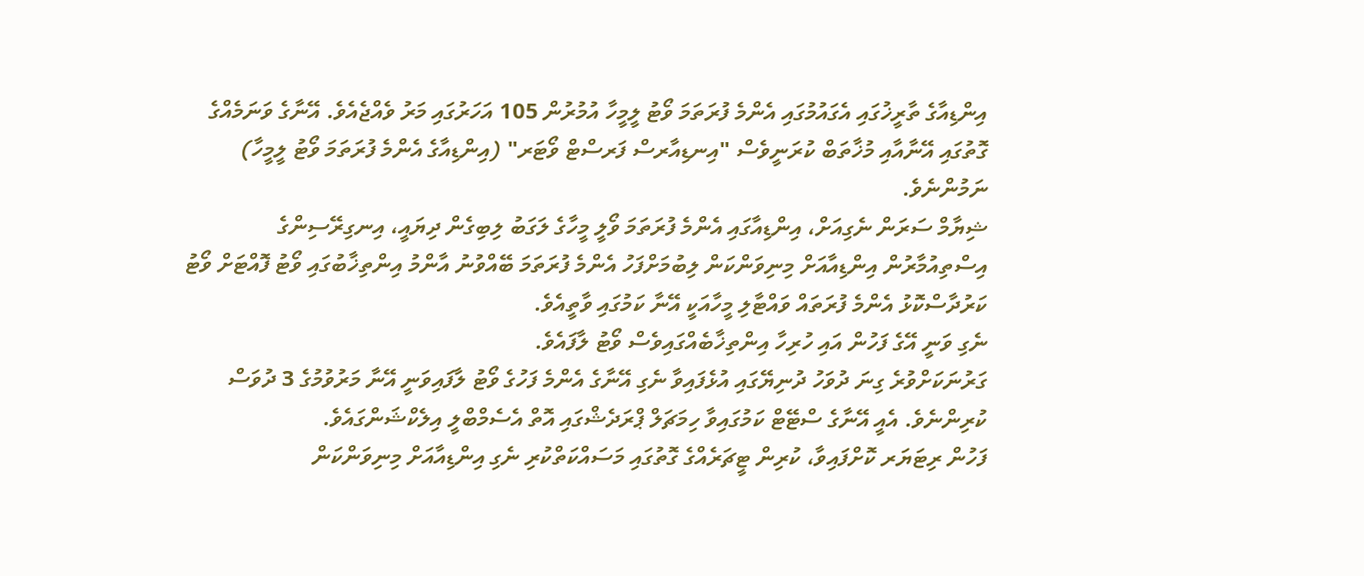އިންޑިއާގެ ތާރީޚުގައި އެގައުމުގައި އެންމެ ފުރަތަމަ ވޯޓު ލީމީހާ އުމުރުން 105 އަހަރުގައި މަރު ވެއްޖެއެވެ. އޭނާގެ ވަނަމެއްގެ ގޮތުގައި އޭނާއާއި މުޚާތަބް ކުރަނީވެސް "އިނޑިއާރސް ފަރސްޓް ވޯޓަރ" (އިންޑިއާގެ އެންމެ ފުރަތަމަ ވޯޓު ލީމީހާ) ނަމުންނެވެ.
ޝިޔާމް ސަރަން ނެގިއަށް، އިންޑިއާގައި އެންމެ ފުރަތަމަ ވޯލީ މީހާގެ ލަގަބު ލިބިގެން ދިޔައީ، އިނގިރޭސިންގެ އިސްތިއުމާރުން އިންޑިއާއަށް މިނިވަންކަން ލިބުމަށްފަހު އެންމެ ފުރަތަމަ ބޭއްވުނު އާންމު އިންތިޚާބުގައި ވޯޓު ފޮއްޓަށް ވޯޓު ކަރުދާސްކޮޅު އެންމެ ފުރަތައް ވައްޓާލި މީހާއަކީ އޭނާ ކަމުގައި ވާތީއެވެ.
ނެގި ވަނީ އޭގެ ފަހުން އައި ހުރިހާ އިންތިޚާބެއްގައިވެސް ވޯޓު ލާފައެވެ.
ގަރުނަކަށްވުރެ ގިނަ ދުވަހު ދުނިޔޭގައި އުޅެފައިވާ ނެގި އޭނާގެ އެންމެ ފަހުގެ ވޯޓު ލާފައިވަނީ އޭނާ މަރުވުމުގެ 3 ދުވަސް ކުރިންނެވެ. އެއީ އޭނާގެ ސްޓޭޓް ކަމުގައިވާ ހިމަޗަލް ޕްރަދެޝްގައި އޮތް އެސެމްބްލީ އިލެކްޝަންގައެވެ.
ފަހުން ރިޓަޔަރ ކޮށްފައިވާ، ކުރިން ޓީޗަރެއްގެ ގޮތުގައި މަސައްކަތްކުރި ނެގި އިންޑިއާއަށް މިނިވަންކަން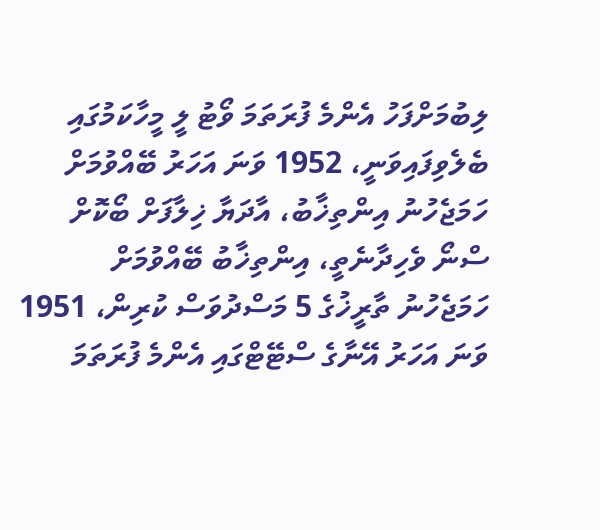ލިބުމަށްފަހު އެންމެ ފުރަތަމަ ވޯޓު ލީ މީހާކަމުގައި ބެލެވިފައިވަނީ، 1952 ވަނަ އަހަރު ބޭއްވުމަށް ހަމަޖެހުނު އިންތިޚާބު، އާދަޔާ ޚިލާފަށް ބޯކޮށް ސްނޯ ވެހިދާނެތީ، އިންތިޚާބު ބޭއްވުމަށް ހަމަޖެހުނު ތާރީޚުގެ 5 މަސްދުވަސް ކުރިން، 1951 ވަނަ އަހަރު އޭނާގެ ސްޓޭޓްގައި އެންމެ ފުރަތަމަ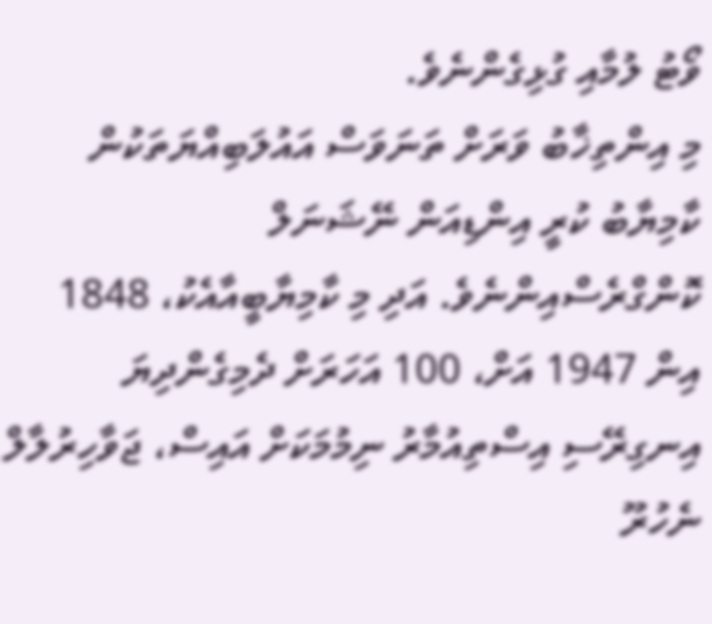ވޯޓު ލުމާއި ގުޅިގެންނެވެ.
މި އިންތިޚާބު ވަރަށް ތަނަވަސް އައުލަބިއްޔަތަކުން ކާމިޔާބު ކުރީ އިންޑިއަން ނޭޝަނަލް ކޮންގްރެސްއިންނެވެ. އަދި މި ކާމިޔާބީއާއެކު، 1848 އިން 1947 އަށް، 100 އަހަރަށް ދެމިގެންދިޔަ އިނގިރޭސި އިސްތިއުމާރު ނިމުމަކަށް އައިސް، ޖަވާހިރުލާލް ނެހުރޫ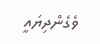ވެގެންދިޔައީ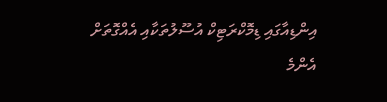އިންޑިއާގައި ޑިމޮކްރަޓިކް އުސޫލުތަކާއި އެއްގޮތަށް އެންމެ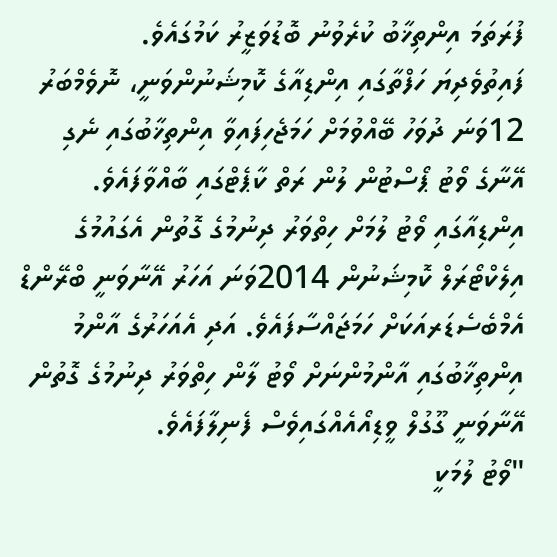ފުރަތަމަ އިންތިޚާބު ކުރެވުނު ބޮޑުވަޒީރު ކަމުގައެވެ.
ފައިތުވެދިޔަ ހަފްތާގައި އިންޑިއާގެ ކޮމިޝަނުންވަނީ، ނޮވެމްބަރު 12ވަނަ ދުވަހު ބޭއްވުމަށް ހަމަޖެހިފައިވާ އިންތިޚާބުގައި ނެގި އޭނާގެ ވޯޓު ޕޯސްޓުން ލުން ރަތް ކާޕެޓްގައި ބާއްވާފައެވެ.
އިންޑިއާގައި ވޯޓު ލުމަށް ހިތްވަރު ދިނުމުގެ ގޮތުން އެގައުމުގެ އިލެކްޓޯރަލް ކޮމިޝަނުން 2014ވަނަ އަހަރު އޭނާވަނީ ބްރޭންޑް އެމްބެސެޑަރއަކަށް ހަމަޖައްސާފައެވެ. އަދި އެއަހަރުގެ އާންމު އިންތިޚާބުގައި އާންމުންނަށް ވޯޓު ލާން ހިތްވަރު ދިނުމުގެ ގޮތުން އޭނާވަނީ ގޫގުލް ވީޑިއޯއެއްގައިވެސް ފެނިލާފައެވެ.
"ވޯޓު ލުމަކީ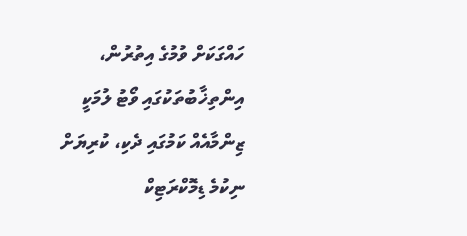ހައްގަކަށް ވުމުގެ އިތުރުން، އިންތިޚާބުތަކުގައި ވޯޓު ލުމަކީ ޒިންމާއެއް ކަމުގައި ދެކި، ކުރިޔަށް ނިކުމެ ޑިމޮކްރަޓިކް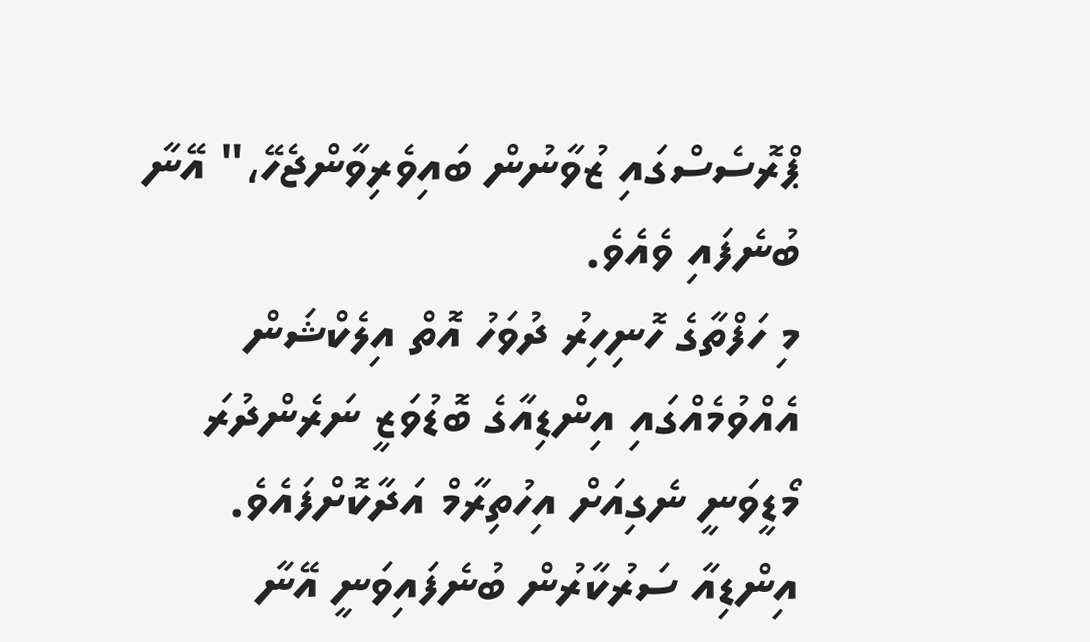ޕްރޮސެސްގައި ޒުވާނުން ބައިވެރިވާންޖެހޭ،" އޭނާ ބުނެފައި ވެއެވެ.
މި ހަފްތާގެ ހޮނިހިރު ދުވަހު އޮތް އިލެކްޝަން އެއްވުމެއްގައި އިންޑިއާގެ ބޮޑުވަޒީ ނަރެންދުރަ މޯޑީވަނީ ނެގިއަށް އިހުތިރާމް އަދާކޮށްފައެވެ. އިންޑިއާ ސަރުކާރުން ބުނެފައިވަނީ އޭނާ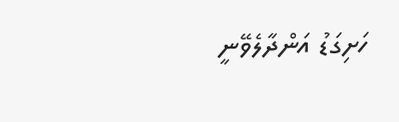ހަށިގަޑު އަންދާލެވޭނީ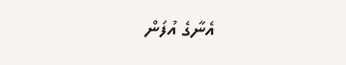އެނާގެ އުފަން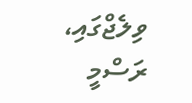ވިލެޖްގައި، ރަސްމީ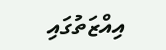އިއްޒަތުގައި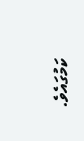ކަމުގައެވެ.